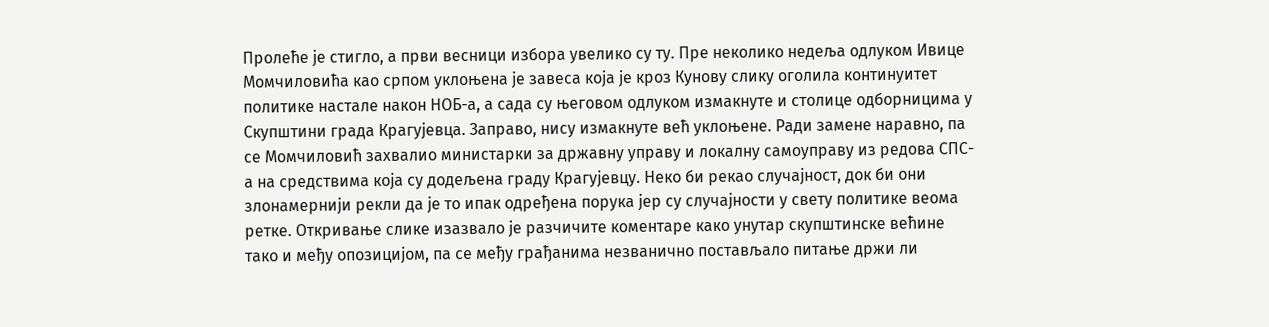Пролеће је стигло, а први весници избора увелико су ту. Пре неколико недеља одлуком Ивице Момчиловића као српом уклоњена је завеса која је кроз Кунову слику оголила континуитет политике настале након НОБ-а, а сада су његовом одлуком измакнуте и столице одборницима у Скупштини града Крагујевца. Заправо, нису измакнуте већ уклоњене. Ради замене наравно, па се Момчиловић захвалио министарки за државну управу и локалну самоуправу из редова СПС-а на средствима која су додељена граду Крагујевцу. Неко би рекао случајност, док би они злонамернији рекли да је то ипак одређена порука јер су случајности у свету политике веома ретке. Откривање слике изазвало је разчичите коментаре како унутар скупштинске већине тако и међу опозицијом, па се међу грађанима незванично постављало питање држи ли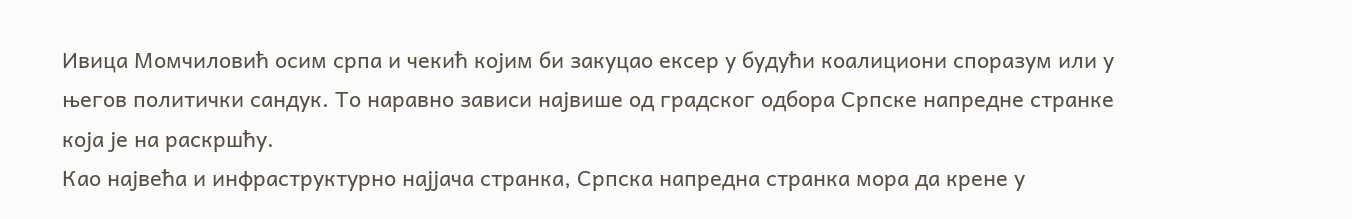Ивица Момчиловић осим српа и чекић којим би закуцао ексер у будући коалициони споразум или у његов политички сандук. То наравно зависи највише од градског одбора Српске напредне странке која је на раскршћу.
Као највећа и инфраструктурно најјача странка, Српска напредна странка мора да крене у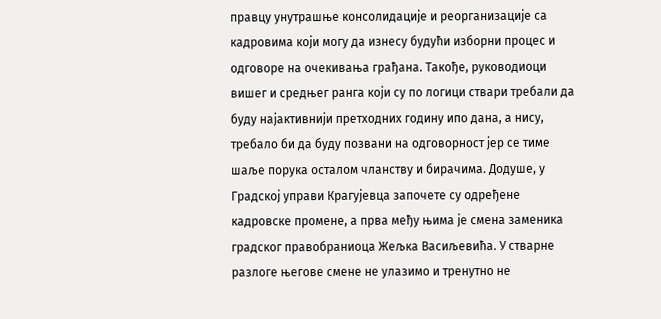правцу унутрашње консолидације и реорганизације са кадровима који могу да изнесу будући изборни процес и одговоре на очекивања грађана. Такође, руководиоци вишег и средњег ранга који су по логици ствари требали да буду најактивнији претходних годину ипо дана, а нису, требало би да буду позвани на одговорност јер се тиме шаље порука осталом чланству и бирачима. Додуше, у Градској управи Крагујевца започете су одређене кадровске промене, а прва међу њима је смена заменика градског правобраниоца Жељка Васиљевића. У стварне разлоге његове смене не улазимо и тренутно не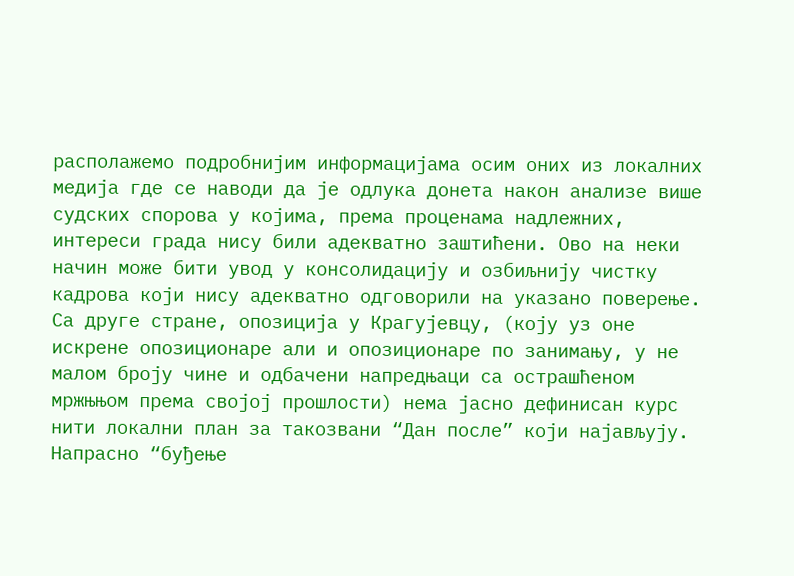располажемо подробнијим информацијама осим оних из локалних медија где се наводи да је одлука донета након анализе више судских спорова у којима, према проценама надлежних, интереси града нису били адекватно заштићени. Ово на неки начин може бити увод у консолидацију и озбиљнију чистку кадрова који нису адекватно одговорили на указано поверење.
Са друге стране, опозиција у Крагујевцу, (коју уз оне искрене опозиционаре али и опозиционаре по занимању, у не малом броју чине и одбачени напредњаци са острашћеном мржњњом према својој прошлости) нема јасно дефинисан курс нити локални план за такозвани “Дан после” који најављују. Напрасно “буђење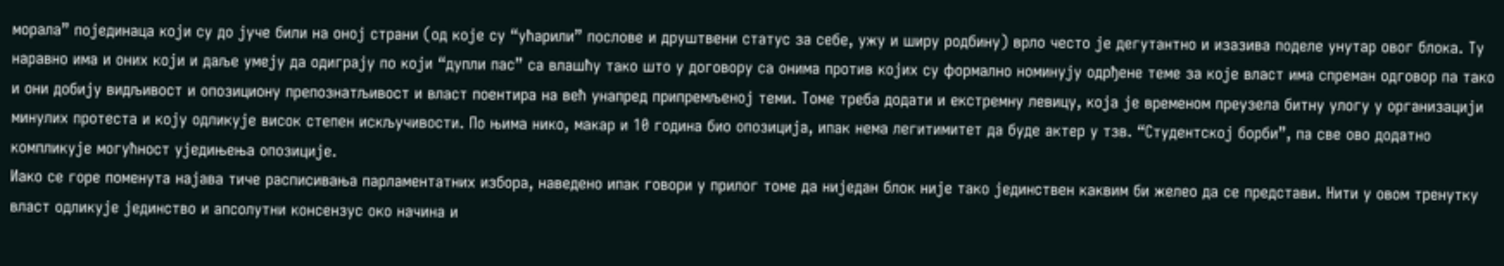морала” појединаца који су до јуче били на оној страни (од које су “ућарили” послове и друштвени статус за себе, ужу и ширу родбину) врло често је дегутантно и изазива поделе унутар овог блока. Ту наравно има и оних који и даље умеју да одиграју по који “дупли пас” са влашћу тако што у договору са онима против којих су формално номинују одрђене теме за које власт има спреман одговор па тако и они добију видљивост и опозициону препознатљивост и власт поентира на већ унапред припремљеној теми. Томе треба додати и екстремну левицу, која је временом преузела битну улогу у организацији минулих протеста и коју одликује висок степен искључивости. По њима нико, макар и 10 година био опозиција, ипак нема легитимитет да буде актер у тзв. “Студентској борби”, па све ово додатно компликује могућност уједињења опозиције.
Иако се горе поменута најава тиче расписивања парламентатних избора, наведено ипак говори у прилог томе да ниједан блок није тако јединствен каквим би желео да се представи. Нити у овом тренутку власт одликује јединство и апсолутни консензус око начина и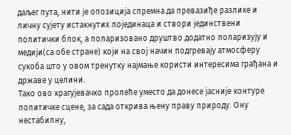даљег пута, нити је опозиција спремна да превазиђе разлике и личну сујету истакнутих појединаца и створи јединствени политички блок, а поларизовано друштво додатно поларизују и медији(са обе стране) који на свој начин подгревају атмосферу сукоба што у овом тренутку најмање користи интересима грађана и државе у целини.
Тако ово крагујевачко пролеће уместо да донесе јасније контуре политичке сцене, за сада открива њену праву природу. Ону нестабилну,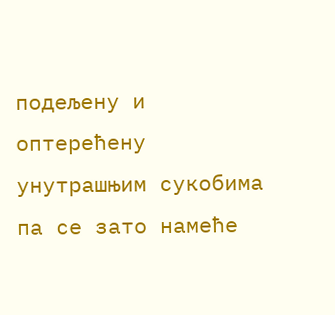подељену и оптерећену унутрашњим сукобима па се зато намеће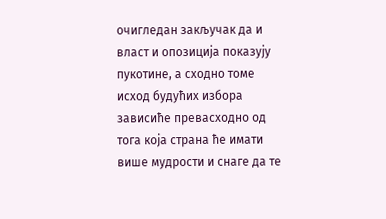очигледан закључак да и власт и опозиција показују пукотине, а сходно томе исход будућих избора зависиће превасходно од тога која страна ће имати више мудрости и снаге да те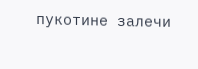пукотине залечи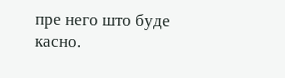пре него што буде касно.